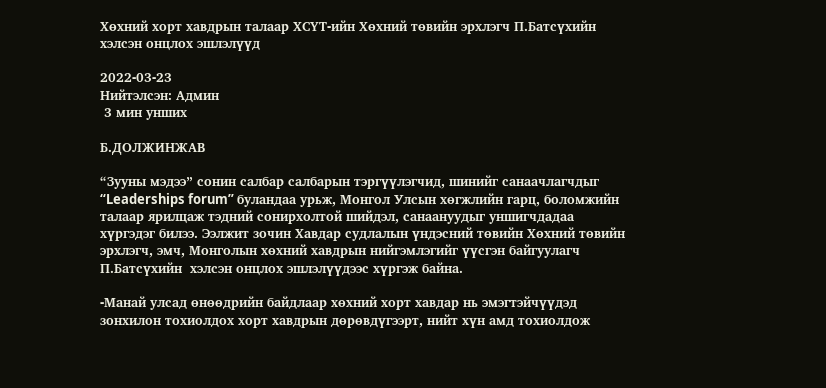Хөхний хорт хавдрын талаар ХСҮТ-ийн Хөхний төвийн эрхлэгч П.Батсүхийн хэлсэн онцлох эшлэлүүд

2022-03-23
Нийтэлсэн: Админ
 3 мин унших

Б.ДОЛЖИНЖАВ

“Зууны мэдээ” сонин салбар салбарын тэргүүлэгчид, шинийг санаачлагчдыг “Leaderships forum” буландаа урьж, Монгол Улсын хөгжлийн гарц, боломжийн талаар ярилцаж тэдний сонирхолтой шийдэл, санаануудыг уншигчдадаа хүргэдэг билээ. Ээлжит зочин Хавдар судлалын үндэсний төвийн Хөхний төвийн эрхлэгч, эмч, Монголын хөхний хавдрын нийгэмлэгийг үүсгэн байгуулагч П.Батсүхийн  хэлсэн онцлох эшлэлүүдээс хүргэж байна.

-Манай улсад өнөөдрийн байдлаар хөхний хорт хавдар нь эмэгтэйчүүдэд зонхилон тохиолдох хорт хавдрын дөрөвдүгээрт, нийт хүн амд тохиолдож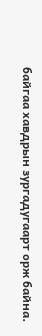байгаа хавдрын зургадугаарт орж байна.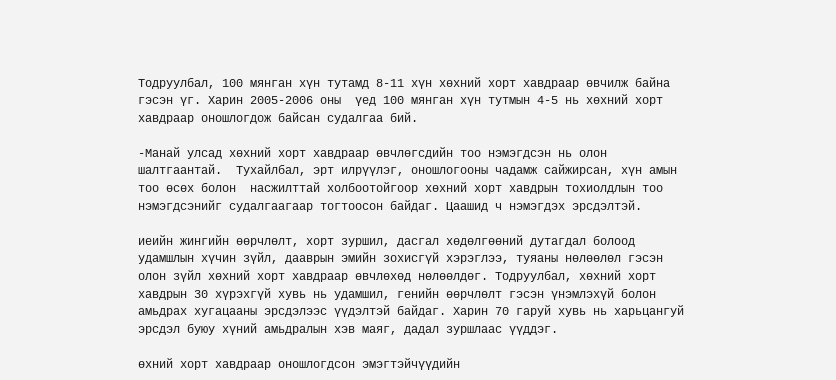Тодруулбал, 100 мянган хүн тутамд 8-11 хүн хөхний хорт хавдраар өвчилж байна гэсэн үг. Харин 2005-2006 оны  үед 100 мянган хүн тутмын 4-5 нь хөхний хорт хавдраар оношлогдож байсан судалгаа бий.

-Манай улсад хөхний хорт хавдраар өвчлөгсдийн тоо нэмэгдсэн нь олон шалтгаантай.  Тухайлбал, эрт илрүүлэг, оношлогооны чадамж сайжирсан, хүн амын тоо өсөх болон  насжилттай холбоотойгоор хөхний хорт хавдрын тохиолдлын тоо нэмэгдсэнийг судалгаагаар тогтоосон байдаг. Цаашид ч нэмэгдэх эрсдэлтэй.

иеийн жингийн өөрчлөлт, хорт зуршил, дасгал хөдөлгөөний дутагдал болоод удамшлын хүчин зүйл, дааврын эмийн зохисгүй хэрэглээ, туяаны нөлөөлөл гэсэн олон зүйл хөхний хорт хавдраар өвчлөхөд нөлөөлдөг. Тодруулбал, хөхний хорт хавдрын 30 хүрэхгүй хувь нь удамшил, генийн өөрчлөлт гэсэн үнэмлэхүй болон амьдрах хугацааны эрсдэлээс үүдэлтэй байдаг. Харин 70 гаруй хувь нь харьцангуй эрсдэл буюу хүний амьдралын хэв маяг, дадал зуршлаас үүддэг.

өхний хорт хавдраар оношлогдсон эмэгтэйчүүдийн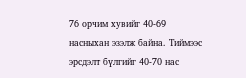76 орчим хувийг 40-69 насныхан эзэлж байна. Тиймээс эрсдэлт бүлгийг 40-70 нас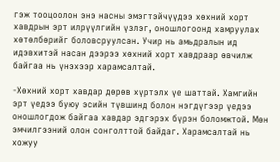гэж тооцоолон энэ насны эмэгтэйчүүдээ хөхний хорт хавдрын эрт илрүүлгийн үзлэг, оношлогоонд хамруулах хөтөлбөрийг боловсруулсан. Учир нь амьдралын ид  идэвхитэй насан дээрээ хөхний хорт хавдраар өвчилж байгаа нь үнэхээр харамсалтай.

-Хөхний хорт хавдар дөрөв хүртэлх үе шаттай. Хамгийн эрт үедээ буюу эсийн түвшинд болон нэгдүгээр үедээ оношлогдож байгаа хавдар эдгэрэх бүрэн боломжтой. Мөн эмчилгээний олон сонголттой байдаг. Харамсалтай нь хожуу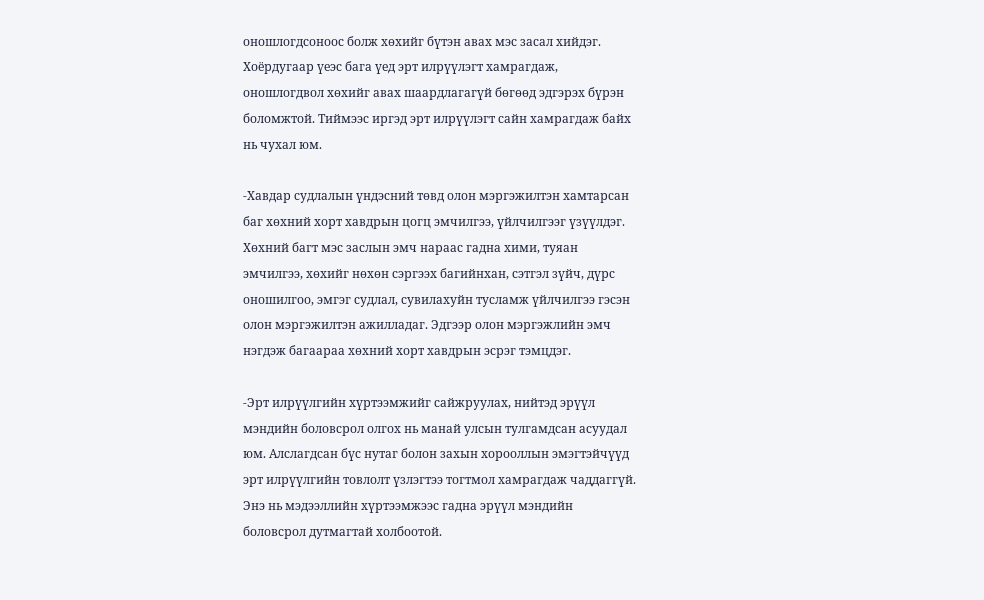оношлогдсоноос болж хөхийг бүтэн авах мэс засал хийдэг. Хоёрдугаар үеэс бага үед эрт илрүүлэгт хамрагдаж, оношлогдвол хөхийг авах шаардлагагүй бөгөөд эдгэрэх бүрэн боломжтой. Тиймээс иргэд эрт илрүүлэгт сайн хамрагдаж байх нь чухал юм.

-Хавдар судлалын үндэсний төвд олон мэргэжилтэн хамтарсан баг хөхний хорт хавдрын цогц эмчилгээ, үйлчилгээг үзүүлдэг. Хөхний багт мэс заслын эмч нараас гадна хими, туяан эмчилгээ, хөхийг нөхөн сэргээх багийнхан, сэтгэл зүйч, дүрс оношилгоо, эмгэг судлал, сувилахуйн тусламж үйлчилгээ гэсэн олон мэргэжилтэн ажилладаг. Эдгээр олон мэргэжлийн эмч нэгдэж багаараа хөхний хорт хавдрын эсрэг тэмцдэг.

-Эрт илрүүлгийн хүртээмжийг сайжруулах, нийтэд эрүүл мэндийн боловсрол олгох нь манай улсын тулгамдсан асуудал юм. Алслагдсан бүс нутаг болон захын хорооллын эмэгтэйчүүд эрт илрүүлгийн товлолт үзлэгтээ тогтмол хамрагдаж чаддаггүй. Энэ нь мэдээллийн хүртээмжээс гадна эрүүл мэндийн боловсрол дутмагтай холбоотой.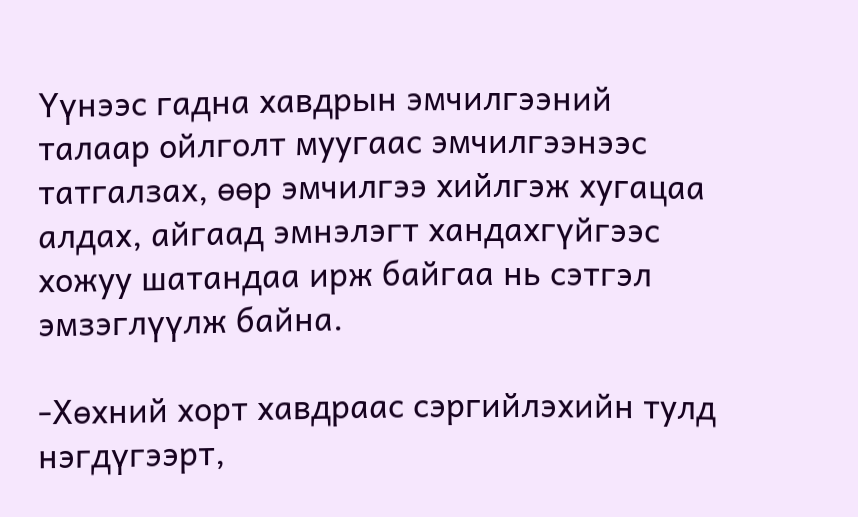Үүнээс гадна хавдрын эмчилгээний талаар ойлголт муугаас эмчилгээнээс татгалзах, өөр эмчилгээ хийлгэж хугацаа алдах, айгаад эмнэлэгт хандахгүйгээс хожуу шатандаа ирж байгаа нь сэтгэл эмзэглүүлж байна.

-Хөхний хорт хавдраас сэргийлэхийн тулд нэгдүгээрт,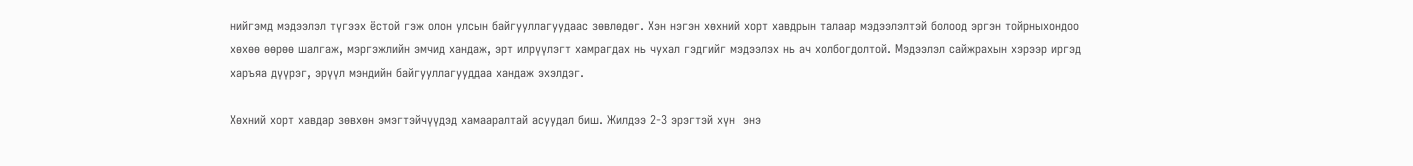нийгэмд мэдээлэл түгээх ёстой гэж олон улсын байгууллагуудаас зөвлөдөг. Хэн нэгэн хөхний хорт хавдрын талаар мэдээлэлтэй болоод эргэн тойрныхондоо хөхөө өөрөө шалгаж, мэргэжлийн эмчид хандаж, эрт илрүүлэгт хамрагдах нь чухал гэдгийг мэдээлэх нь ач холбогдолтой. Мэдээлэл сайжрахын хэрээр иргэд харъяа дүүрэг, эрүүл мэндийн байгууллагууддаа хандаж эхэлдэг.

Хөхний хорт хавдар зөвхөн эмэгтэйчүүдэд хамааралтай асуудал биш. Жилдээ 2-3 эрэгтэй хүн  энэ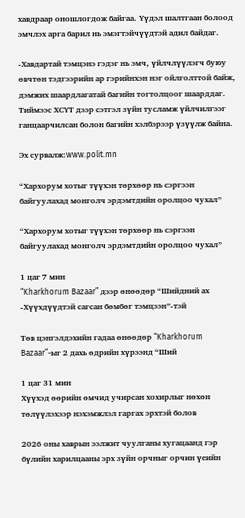хавдраар оношлогдож байгаа. Үүдэл шалтгаан болоод эмчлэх арга барил нь эмэгтэйчүүдтэй адил байдаг.

-Хавдартай тэмцэнэ гэдэг нь эмч, үйлчлүүлэгч буюу өвчтөн тэдгээрийн ар гэрийнхэн нэг ойлголттой байж, дэмжих шаардлагатай багийн тогтолцоог шаарддаг. Тиймээс ХСҮТ дээр сэтгэл зүйн тусламж үйлчилгээг ганцаарчилсан болон багийн хэлбэрээр үзүүлж байна.

Эх сурвалж:www.polit.mn

“Хархорум хотыг түүхэн төрхөөр нь сэргээн байгуулахад монголч эрдэмтдийн оролцоо чухал”

“Хархорум хотыг түүхэн төрхөөр нь сэргээн байгуулахад монголч эрдэмтдийн оролцоо чухал”

1 цаг 7 мин
“Kharkhorum Bazaar” дээр өнөөдөр “Шийдний ах -Хүүхдүүдтэй сагсан бөмбөг тэмцээн”-тэй

Төв цэнгэлдэхийн гадаа өнөөдөр “Kharkhorum Bazaar”-ыг 2 дахь өдрийн хүрээнд “Ший

1 цаг 31 мин
Хүүхэд өөрийн өмчид учирсан хохирлыг нөхөн төлүүлэхээр нэхэмжлэл гаргах эрхтэй болов

2026 оны хаврын ээлжит чуулганы хугацаанд гэр бүлийн харилцааны эрх зүйн орчныг орчин үеийн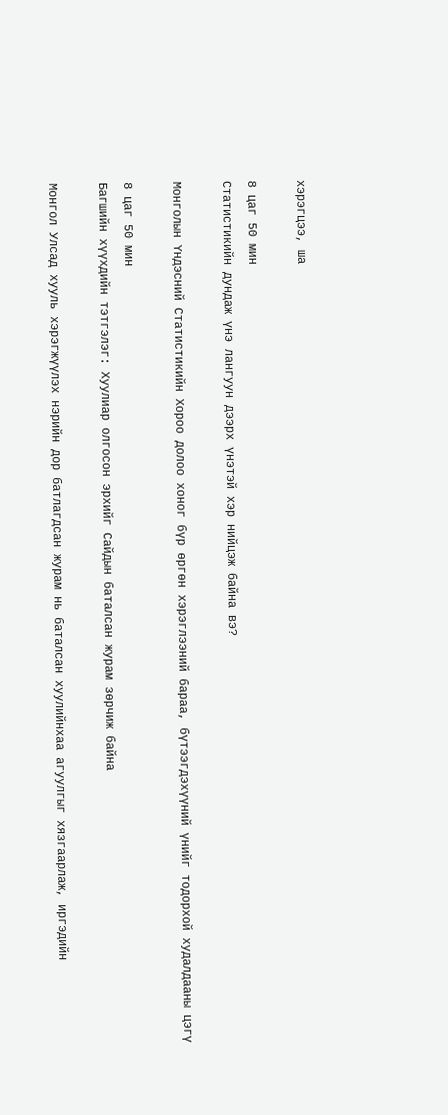хэрэгцээ, ша

8 цаг 50 мин
Статистикийн дундаж үнэ лангуун дээрх үнэтэй хэр нийцэж байна вэ?

Монголын Үндэсний Статистикийн Хороо долоо хоног бүр өргөн хэрэглээний бараа, бүтээгдэхүүний үнийг тодорхой худалдааны цэгү

8 цаг 50 мин
Багшийн хүүхдийн тэтгэлэг: Хуулиар олгосон эрхийг Сайдын баталсан журам зөрчиж байна

Монгол Улсад хууль хэрэгжүүлэх нэрийн дор батлагдсан журам нь баталсан хуулийнхаа агуулгыг хязгаарлаж, иргэдийн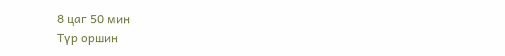8 цаг 50 мин
Түр оршин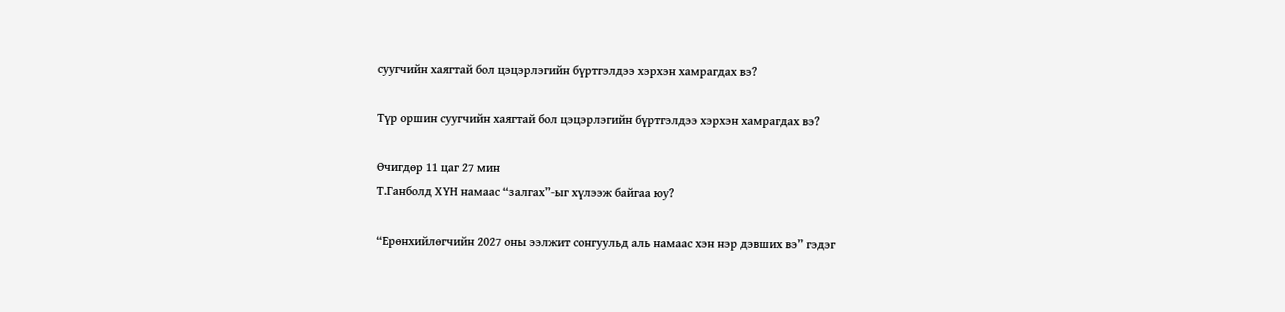суугчийн хаягтай бол цэцэрлэгийн бүртгэлдээ хэрхэн хамрагдах вэ?

Түр оршин суугчийн хаягтай бол цэцэрлэгийн бүртгэлдээ хэрхэн хамрагдах вэ?

Өчигдөр 11 цаг 27 мин
Т.Ганболд ХҮН намаас “залгах”-ыг хүлээж байгаа юу?

“Ерөнхийлөгчийн 2027 оны ээлжит сонгуульд аль намаас хэн нэр дэвших вэ” гэдэг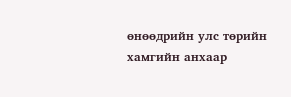өнөөдрийн улс төрийн хамгийн анхаар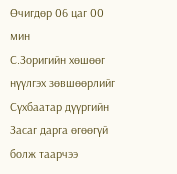Өчигдөр 06 цаг 00 мин
С.Зоригийн хөшөөг нүүлгэх зөвшөөрлийг Сүхбаатар дүүргийн Засаг дарга өгөөгүй болж таарчээ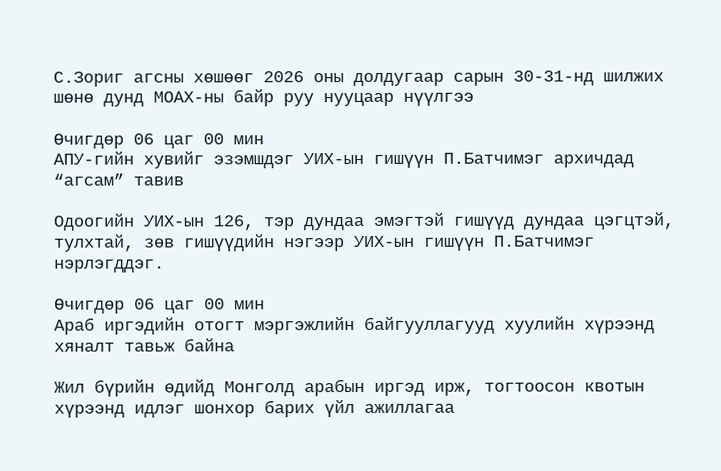С.Зориг агсны хөшөөг 2026 оны долдугаар сарын 30-31-нд шилжих шөнө дунд МОАХ-ны байр руу нууцаар нүүлгээ

Өчигдөр 06 цаг 00 мин
АПУ-гийн хувийг эзэмшдэг УИХ-ын гишүүн П.Батчимэг архичдад “агсам” тавив

Одоогийн УИХ-ын 126, тэр дундаа эмэгтэй гишүүд дундаа цэгцтэй, тулхтай, зөв гишүүдийн нэгээр УИХ-ын гишүүн П.Батчимэг нэрлэгддэг.

Өчигдөр 06 цаг 00 мин
Араб иргэдийн отогт мэргэжлийн байгууллагууд хуулийн хүрээнд хяналт тавьж байна

Жил бүрийн өдийд Монголд арабын иргэд ирж, тогтоосон квотын хүрээнд идлэг шонхор барих үйл ажиллагаа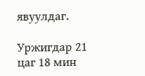явуулдаг.

Уржигдар 21 цаг 18 мин